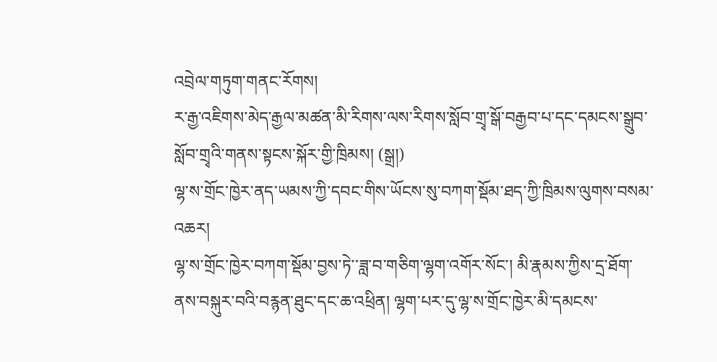འབྲེལ་གཏུག་གནང་རོགས།
ར་རྒྱ་འཇིགས་མེད་རྒྱལ་མཚན་མི་རིགས་ལས་རིགས་སློབ་གྲྭ་སྒོ་བརྒྱབ་པ་དང་དམངས་སྒྲུབ་སློབ་གྲྭའི་གནས་སྟངས་སྐོར་གྱི་ཁྲིམས། (སྒྲ།)
ལྷ་ས་གྲོང་ཁྱེར་ནད་ཡམས་ཀྱི་དབང་གིས་ཡོངས་སུ་བཀག་སྡོམ་ཐད་ཀྱི་ཁྲིམས་ལུགས་བསམ་འཆར།
ལྷ་ས་གྲོང་ཁྱེར་བཀག་སྡོམ་བྱས་ཏེ་་ཟླ་བ་གཅིག་ལྷག་འགོར་སོང་། མི་རྣམས་ཀྱིས་དྲ་ཐོག་ནས་བསྐུར་བའི་བརྙན་ཐུང་དང་ཆ་འཕྲིན། ལྷག་པར་དུ་ལྷ་ས་གྲོང་ཁྱེར་མི་དམངས་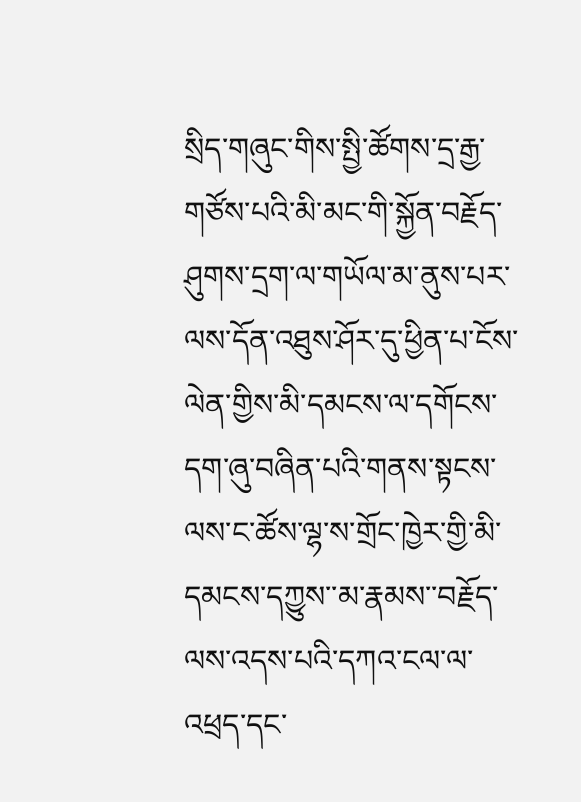སྲིད་གཞུང་གིས་སྤྱི་ཚོགས་དྲ་རྒྱ་གཙོས་པའི་མི་མང་གི་སྐྱོན་བརྗོད་ཤུགས་དྲག་ལ་གཡོལ་མ་ནུས་པར་ལས་དོན་འཐུས་ཤོར་དུ་ཕྱིན་པ་ངོས་ལེན་གྱིས་མི་དམངས་ལ་དགོངས་དག་ཞུ་བཞིན་པའི་གནས་སྟངས་ལས་ང་ཚོས་ལྷ་ས་གྲོང་ཁྱེར་གྱི་མི་དམངས་དཀྱུས་་མ་རྣམས་་བརྗོད་ལས་འདས་པའི་དཀའ་ངལ་ལ་འཕྲད་དང་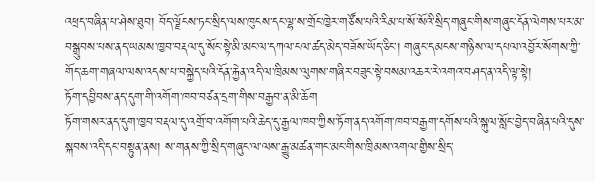འཕྲད་བཞིན་པ་ཤེས་ཐུབ། བོད་ལྗོངས་ཏང་སྲིད་ལས་ཁུངས་དང་ལྷ་ས་གྲོང་ཁྱེར་གཙོས་པའི་རིམ་པ་སོ་སོའི་སྲིད་གཞུང་གིས་གཞུང་དོན་ལེགས་པར་མ་བསྒྲུབས་པས་ནད་ཡམས་ཁྱབ་བརྡལ་དུ་སོང་སྟེ་མི་མང་ལ་དཀལ་ངལ་ཚད་མེད་བཟོས་ཡོད་ཅིང་། གཞུང་དམངས་གཉིས་ལ་དཔལ་འབྱོར་སོགས་ཀྱི་གོད་ཆག་གཞལ་ལས་འདས་པ་བསྐྱེད་པའི་དོན་རྐྱེན་འདི་ལ་ཁྲིམས་ལུགས་གཞིར་བཟུང་སྟེ་བསམ་འཆར་རེ་འགའ་བཤད་ན་འདི་ལྟ་སྟེ།
ཏོག་དབྱིབས་ནད་དུག་གི་འགོག་ཁབ་བཙན་དྲག་གིས་བརྒྱབ་ན་མི་ཆོག
ཏོག་གསར་ནད་དུག་ཁྱབ་བརྡལ་དུ་འགྲོ་བ་འགོག་པའི་ཆེད་དུ་རྒྱལ་ཁབ་ཀྱིས་ཏོག་ནད་འགོག་ཁབ་བརྒྱག་དགོས་པའི་སྐུལ་སློང་བྱེད་བཞིན་པའི་དུས་སྐབས་འདི་དང་བསྟུན་ནས། ས་གནས་ཀྱི་སྲིད་གཞུང་ལ་ལས་རྒྱུ་མཚན་གང་མང་གིས་ཁྲིམས་འགལ་གྱིས་སྲིད་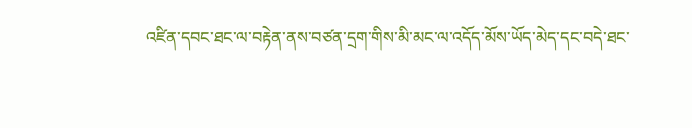འཛིན་དབང་ཐང་ལ་བརྟེན་ནས་བཙན་དྲག་གིས་མི་མང་ལ་འདོད་མོས་ཡོད་མེད་དང་བདེ་ཐང་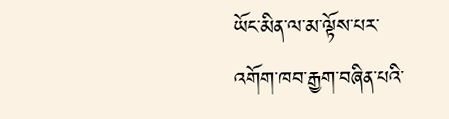ཡོང་མིན་ལ་མ་ལྟོས་པར་འགོག་ཁབ་རྒྱག་བཞིན་པའི་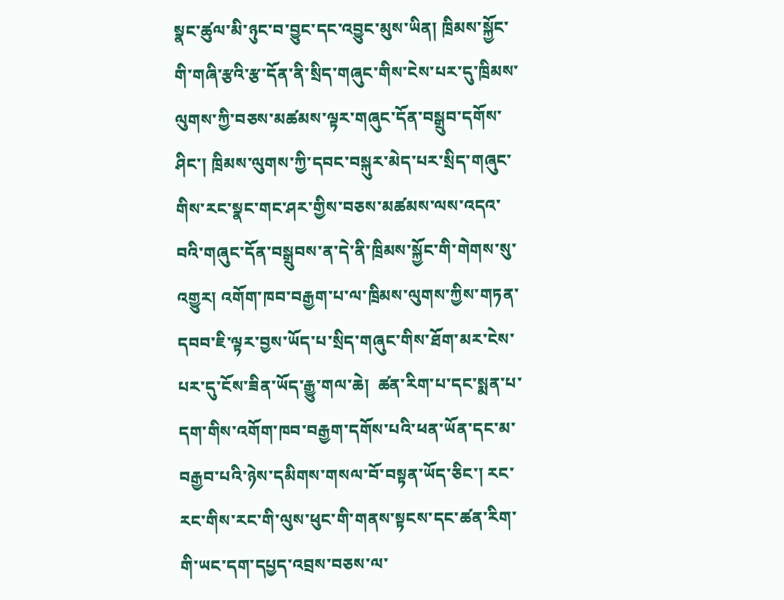སྣང་ཚུལ་མི་ཉུང་བ་བྱུང་དང་འབྱུང་མུས་ཡིན། ཁྲིམས་སྐྱོང་གི་གཞི་རྩའི་རྩ་དོན་ནི་སྲིད་གཞུང་གིས་ངེས་པར་དུ་ཁྲིམས་ལུགས་ཀྱི་བཅས་མཚམས་ལྟར་གཞུང་དོན་བསྒྲུབ་དགོས་ཤིང་། ཁྲིམས་ལུགས་ཀྱི་དབང་བསྐུར་མེད་པར་སྲིད་གཞུང་གིས་རང་སྣང་གང་ཤར་གྱིས་བཅས་མཚམས་ལས་འདའ་བའི་གཞུང་དོན་བསྒྲུབས་ན་དེ་ནི་ཁྲིམས་སྐྱོང་གི་གེགས་སུ་འགྱུར། འགོག་ཁབ་བརྒྱག་པ་ལ་ཁྲིམས་ལུགས་ཀྱིས་གཏན་དབབ་ཇི་ལྟར་བྱས་ཡོད་པ་སྲིད་གཞུང་གིས་ཐོག་མར་ངེས་པར་དུ་ངོས་ཟིན་ཡོད་རྒྱུ་གལ་ཆེ།  ཚན་རིག་པ་དང་སྨན་པ་དག་གིས་འགོག་ཁབ་བརྒྱག་དགོས་པའི་ཕན་ཡོན་དང་མ་བརྒྱབ་པའི་ཉེས་དམིགས་གསལ་བོ་བསྟན་ཡོད་ཅིང་། རང་རང་གིས་རང་གི་ལུས་ཕུང་གི་གནས་སྟངས་དང་ཚན་རིག་གི་ཡང་དག་དཔྱད་འབྲས་བཅས་ལ་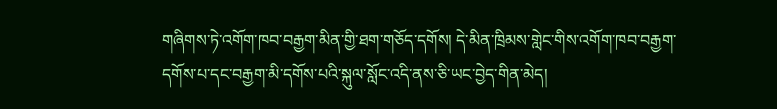གཞིགས་ཏེ་འགོག་ཁབ་བརྒྱག་མིན་གྱི་ཐག་གཅོད་དགོས། དེ་མིན་ཁྲིམས་གླེང་གིས་འགོག་ཁབ་བརྒྱག་དགོས་པ་དང་བརྒྱག་མི་དགོས་པའི་སྐུལ་སློང་འདི་ནས་ཅི་ཡང་བྱེད་གིན་མེད།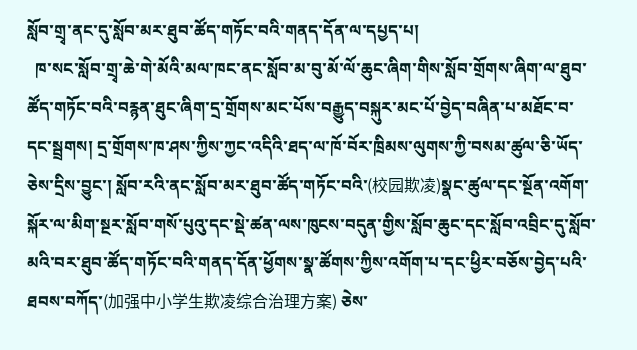སློབ་གྲྭ་ནང་དུ་སློབ་མར་ཐུབ་ཚོད་གཏོང་བའི་གནད་དོན་ལ་དཔྱད་པ།
  ཁ་སང་སློབ་གྲྭ་ཆེ་གེ་མོའི་མལ་ཁང་ནང་སློབ་མ་བུ་མོ་ལོ་ཆུང་ཞིག་གིས་སློབ་གྲོགས་ཞིག་ལ་ཐུབ་ཚོད་གཏོང་བའི་བརྙན་ཐུང་ཞིག་དྲ་གྲོགས་མང་པོས་བརྒྱུད་བསྐུར་མང་པོ་བྱེད་བཞིན་པ་མཐོང་བ་དང་སྦྲགས། དྲ་གྲོགས་ཁ་ཤས་ཀྱིས་ཀྱང་འདིའི་ཐད་ལ་ཁོ་བོར་ཁྲིམས་ལུགས་ཀྱི་བསམ་ཚུལ་ཅི་ཡོད་ཅེས་དྲིས་བྱུང་། སློབ་རའི་ནང་སློབ་མར་ཐུབ་ཚོད་གཏོང་བའི་(校园欺凌)སྣང་ཚུལ་དང་སྔོན་འགོག་སྐོར་ལ་མིག་སྔར་སློབ་གསོ་པུའུ་དང་སྡེ་ཚན་ལས་ཁུངས་བདུན་གྱིས་སློབ་ཆུང་དང་སློབ་འབྲིང་དུ་སློབ་མའི་བར་ཐུབ་ཚོད་གཏོང་བའི་གནད་དོན་ཕྱོགས་སྣ་ཚོགས་ཀྱིས་འགོག་པ་དང་ཕྱིར་བཅོས་བྱེད་པའི་ཐབས་བཀོད་(加强中小学生欺凌综合治理方案) ཅེས་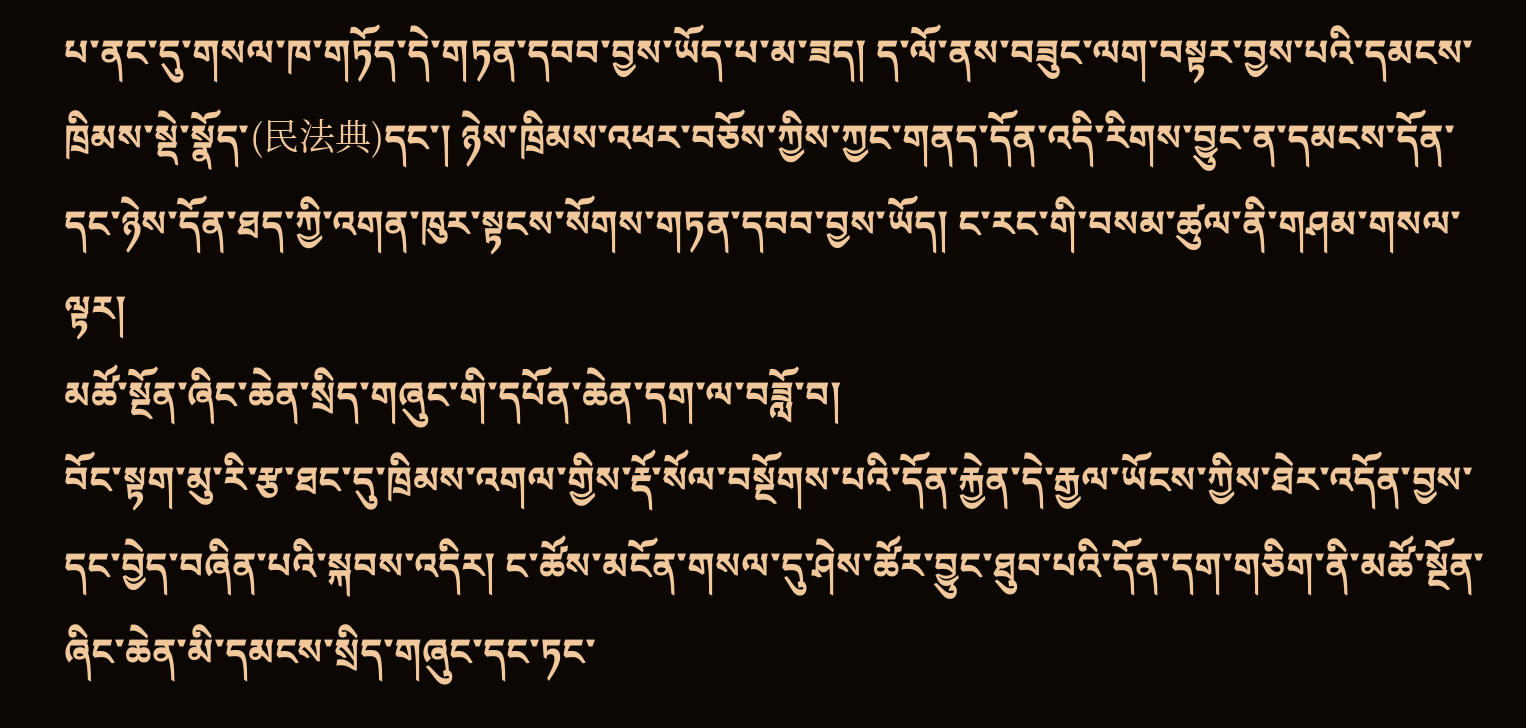པ་ནང་དུ་གསལ་ཁ་གཏོད་དེ་གཏན་དབབ་བྱས་ཡོད་པ་མ་ཟད། ད་ལོ་ནས་བཟུང་ལག་བསྟར་བྱས་པའི་དམངས་ཁྲིམས་སྡེ་སྣོད་(民法典)དང་། ཉེས་ཁྲིམས་འཕར་བཅོས་ཀྱིས་ཀྱང་གནད་དོན་འདི་རིགས་བྱུང་ན་དམངས་དོན་དང་ཉེས་དོན་ཐད་ཀྱི་འགན་ཁུར་སྟངས་སོགས་གཏན་དབབ་བྱས་ཡོད། ང་རང་གི་བསམ་ཚུལ་ནི་གཤམ་གསལ་ལྟར།
མཚོ་སྔོན་ཞིང་ཆེན་སྲིད་གཞུང་གི་དཔོན་ཆེན་དག་ལ་བཟློ་བ།
བོང་སྟག་མུ་རི་རྩ་ཐང་དུ་ཁྲིམས་འགལ་གྱིས་རྡོ་སོལ་བསྔོགས་པའི་དོན་རྐྱེན་དེ་རྒྱལ་ཡོངས་ཀྱིས་ཐེར་འདོན་བྱས་དང་བྱེད་བཞིན་པའི་སྐབས་འདིར། ང་ཚོས་མངོན་གསལ་དུ་ཤེས་ཚོར་བྱུང་ཐུབ་པའི་དོན་དག་གཅིག་ནི་མཚོ་སྔོན་ཞིང་ཆེན་མི་དམངས་སྲིད་གཞུང་དང་ཏང་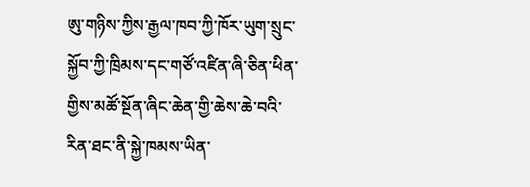ཨུ་གཉིས་ཀྱིས་རྒྱལ་ཁབ་ཀྱི་ཁོར་ཡུག་སྲུང་སྐྱོབ་ཀྱི་ཁྲིམས་དང་གཙོ་འཛིན་ཞི་ཅིན་ཕིན་གྱིས་མཚོ་སྔོན་ཞིང་ཆེན་གྱི་ཆེས་ཆེ་བའི་རིན་ཐང་ནི་སྐྱེ་ཁམས་ཡིན་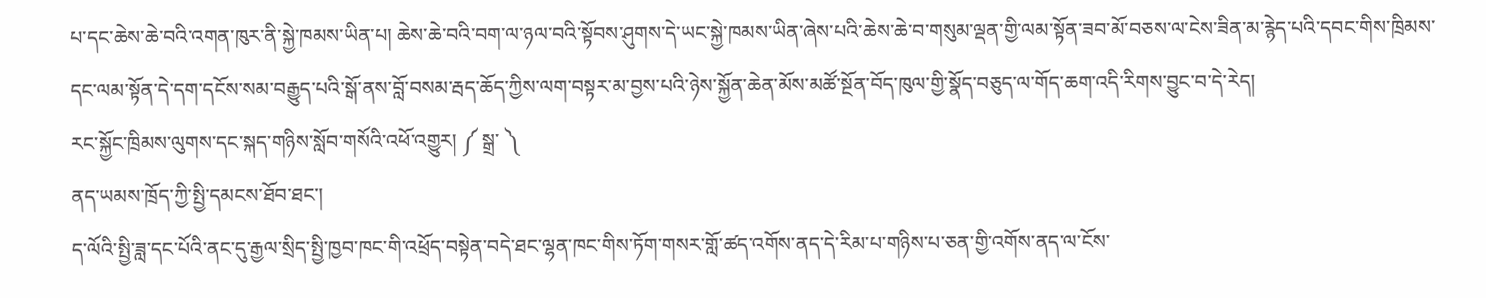པ་དང་ཆེས་ཆེ་བའི་འགན་ཁུར་ནི་སྐྱེ་ཁམས་ཡིན་པ། ཆེས་ཆེ་བའི་བག་ལ་ཉལ་བའི་སྟོབས་ཤུགས་དེ་ཡང་སྐྱེ་ཁམས་ཡིན་ཞེས་པའི་ཆེས་ཆེ་བ་གསུམ་ལྡན་གྱི་ལམ་སྟོན་ཟབ་མོ་བཅས་ལ་ངེས་ཟིན་མ་རྙེད་པའི་དབང་གིས་ཁྲིམས་དང་ལམ་སྟོན་དེ་དག་དངོས་སམ་བརྒྱུད་པའི་སྒོ་ནས་བློ་བསམ་རྦད་ཆོད་ཀྱིས་ལག་བསྟར་མ་བྱས་པའི་ཉེས་སྐྱོན་ཆེན་མོས་མཚོ་སྔོན་བོད་ཁུལ་གྱི་སྣོད་བཅུད་ལ་གོད་ཆག་འདི་རིགས་བྱུང་བ་དེ་རེད།
རང་སྐྱོང་ཁྲིམས་ལུགས་དང་སྐད་གཉིས་སློབ་གསོའི་འཕོ་འགྱུར། ༼ སྒྲ་ ༽
ནད་ཡམས་ཁྲོད་ཀྱི་སྤྱི་དམངས་ཐོབ་ཐང་།
ད་ལོའི་སྤྱི་ཟླ་དང་པོའི་ནང་དུ་རྒྱལ་སྲིད་སྤྱི་ཁྱབ་ཁང་གི་འཕྲོད་བསྟེན་བདེ་ཐང་ལྷན་ཁང་གིས་ཏོག་གསར་གློ་ཚད་འགོས་ནད་དེ་རིམ་པ་གཉིས་པ་ཅན་གྱི་འགོས་ནད་ལ་ངོས་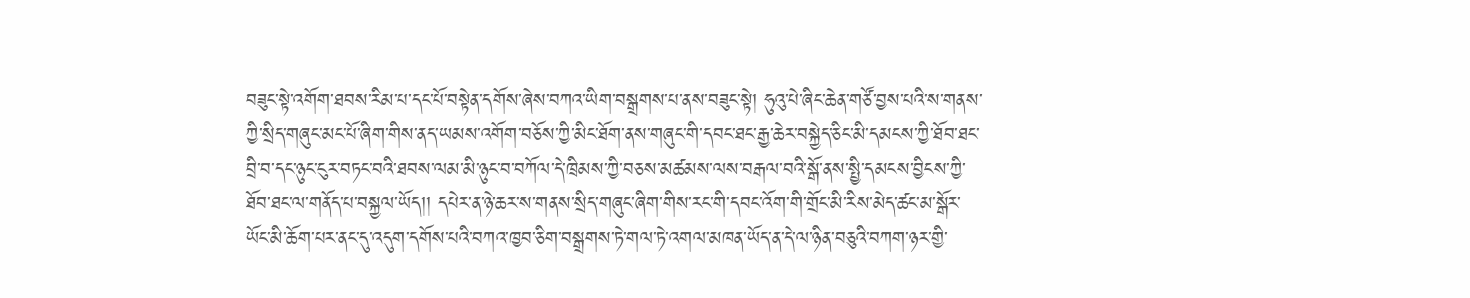བཟུང་སྟེ་འགོག་ཐབས་རིམ་པ་དང་པོ་བསྟེན་དགོས་ཞེས་བཀའ་ཡིག་བསྒྲགས་པ་ནས་བཟུང་སྟེ། ཧུའུ་པེ་ཞིང་ཆེན་གཙོ་བྱས་པའི་ས་གནས་ཀྱི་སྲིད་གཞུང་མང་པོ་ཞིག་གིས་ནད་ཡམས་འགོག་བཅོས་ཀྱི་མིང་ཐོག་ནས་གཞུང་གི་དབང་ཐང་རྒྱ་ཆེར་བསྐྱེད་ཅིང་མི་དམངས་ཀྱི་ཐོབ་ཐང་བྲི་བ་དང་ཉུང་ངུར་བཏང་བའི་ཐབས་ལམ་མི་ཉུང་བ་བཀོལ་དེ་ཁྲིམས་ཀྱི་བཅས་མཚམས་ལས་བརྒལ་བའི་སྒོ་ནས་སྤྱི་དམངས་བྱིངས་ཀྱི་ཐོབ་ཐང་ལ་གནོད་པ་བསྐྱལ་ཡོད།། དཔེར་ན་ཉེ་ཆར་ས་གནས་སྲིད་གཞུང་ཞིག་གིས་རང་གི་དབང་འོག་གི་གྲོང་མི་རིས་མེད་ཚང་མ་སྒོར་ཡོང་མི་ཆོག་པར་ནང་དུ་འདུག་དགོས་པའི་བཀའ་ཁྱབ་ཅིག་བསྒྲགས་ཏེ་གལ་ཏེ་འགལ་མཁན་ཡོད་ན་དེ་ལ་ཉིན་བཅུའི་བཀག་ཉར་གྱི་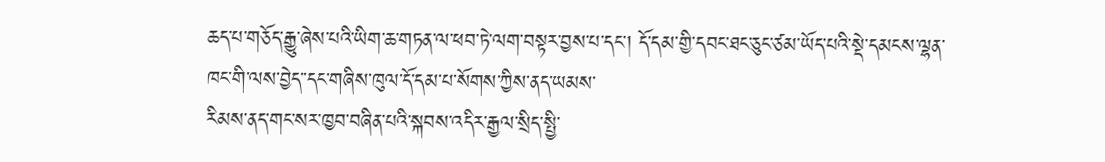ཆད་པ་གཅོད་རྒྱུ་ཞེས་པའི་ཡིག་ཆ་གཏན་ལ་ཕབ་ཏེ་ལག་བསྟར་བྱས་པ་དང་། དོ་དམ་གྱི་དབང་ཐང་ཅུང་ཙམ་ཡོད་པའི་སྡེ་དམངས་ལྷན་ཁང་གི་ལས་བྱེད་་དང་གཞིས་ཁུལ་དོ་དམ་པ་སོགས་ཀྱིས་ནད་ཡམས་
རིམས་ནད་གང་སར་ཁྱབ་བཞིན་པའི་སྐབས་འདིར་རྒྱལ་སྲིད་སྤྱི་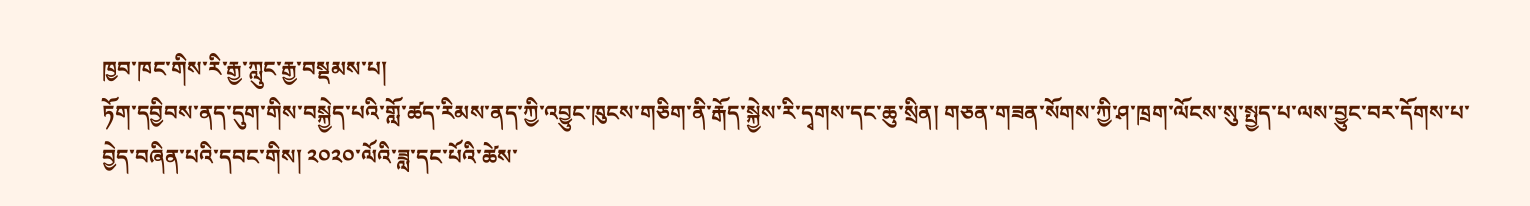ཁྱབ་ཁང་གིས་རི་རྒྱ་ཀླུང་རྒྱ་བསྡམས་པ།
ཏོག་དབྱིབས་ནད་དུག་གིས་བསྐྱེད་པའི་གློ་ཚད་རིམས་ནད་ཀྱི་འབྱུང་ཁུངས་གཅིག་ནི་རྒོད་སྐྱེས་རི་དྭགས་དང་ཆུ་སྲིན། གཅན་གཟན་སོགས་ཀྱི་ཤ་ཁྲག་ལོངས་སུ་སྤྱད་པ་ལས་བྱུང་བར་དོགས་པ་བྱེད་བཞིན་པའི་དབང་གིས། ༢༠༢༠་ལོའི་ཟླ་དང་པོའི་ཚེས་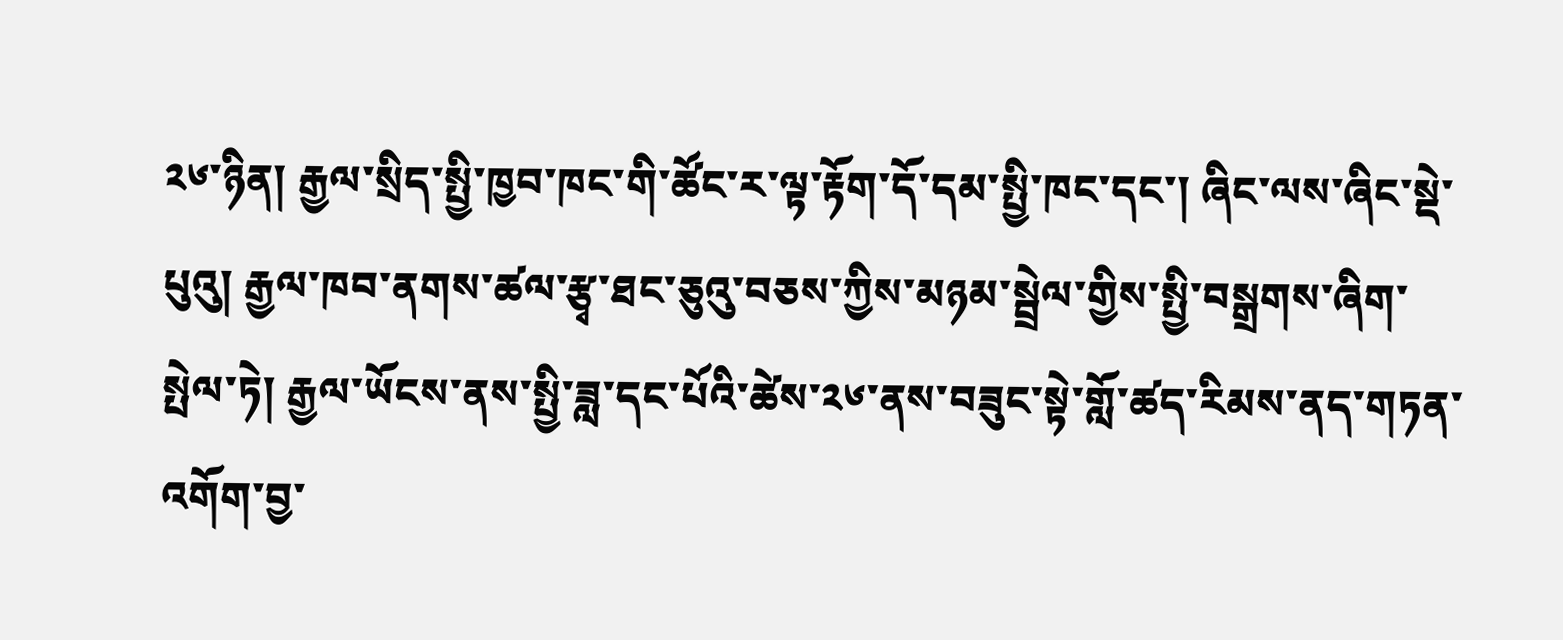༢༦་ཉིན། རྒྱལ་སྲིད་སྤྱི་ཁྱབ་ཁང་གི་ཚོང་ར་ལྟ་རྟོག་དོ་དམ་སྤྱི་ཁང་དང་། ཞིང་ལས་ཞིང་སྡེ་པུའུ། རྒྱལ་ཁབ་ནགས་ཚལ་རྩྭ་ཐང་ཅུའུ་བཅས་ཀྱིས་མཉམ་སྦྲེལ་གྱིས་སྤྱི་བསྒྲགས་ཞིག་སྤེལ་ཏེ། རྒྱལ་ཡོངས་ནས་སྤྱི་ཟླ་དང་པོའི་ཚེས་༢༦་ནས་བཟུང་སྟེ་གློ་ཚད་རིམས་ནད་གཏན་འགོག་བྱ་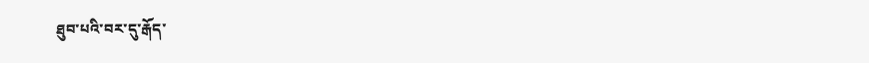ཐུབ་པའི་བར་དུ་རྒོད་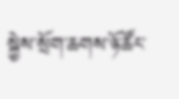སྐྱེས་སྲོག་ཆགས་ཉོ་ཚོང་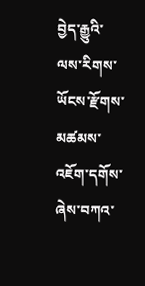བྱེད་རྒྱུའི་ལས་རིགས་ཡོངས་རྫོགས་མཚམས་འཇོག་དགོས་ཞེས་བཀའ་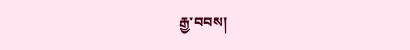རྒྱ་བབས།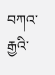བཀའ་རྒྱའི་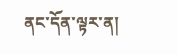ནང་དོན་ལྟར་ན།